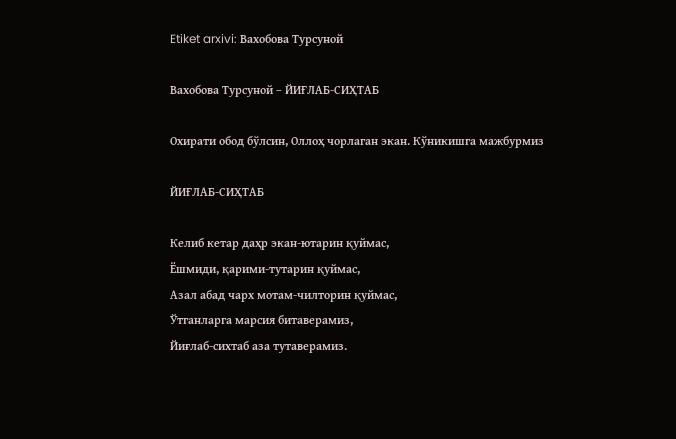Etiket arxivi: Вахобова Турсуной

Вахобова Турсуной – ЙИҒЛАБ-СИҲТАБ

Охирати обод бўлсин, Оллоҳ чорлаган экан. Кўникишга мажбурмиз

ЙИҒЛАБ-СИҲТАБ

Келиб кетар даҳр экан-ютарин қуймас,
Ёшмиди, қарими-тутарин қуймас,
Азал абад чарх мотам-чилторин қуймас,
Ўтганларга марсия битаверамиз,
Йиғлаб-сихтаб аза тутаверамиз.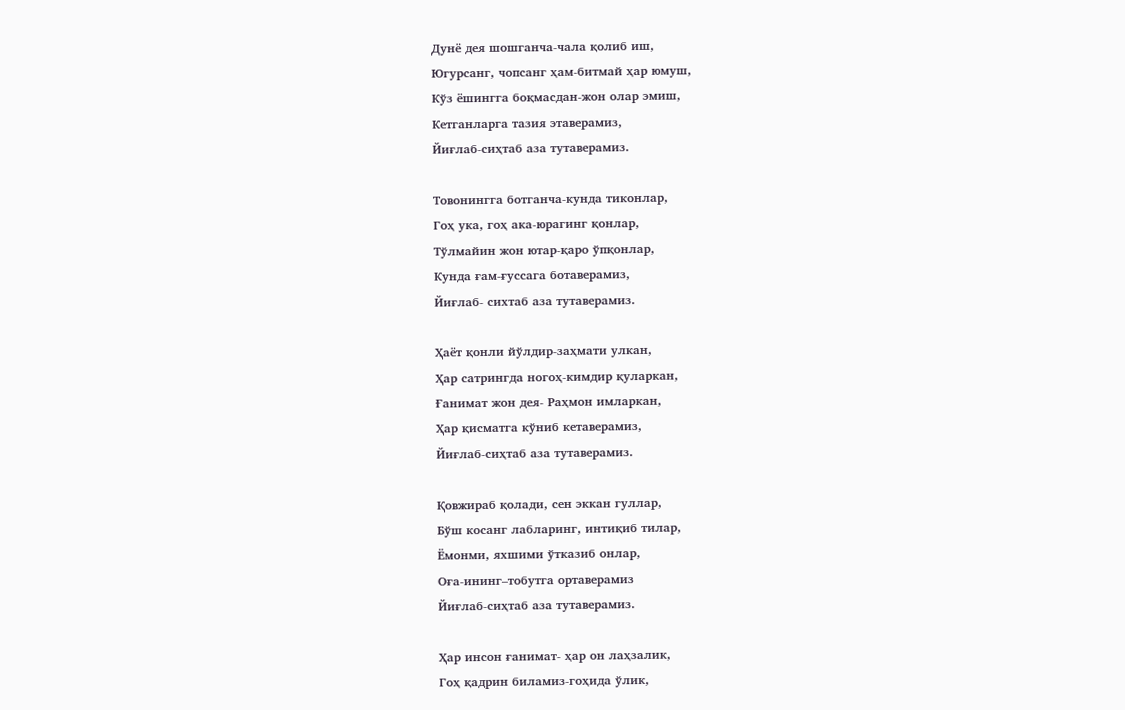Дунё дея шошганча-чала қолиб иш,
Югурсанг, чопсанг ҳам-битмай ҳар юмуш,
Кўз ёшингга боқмасдан-жон олар эмиш,
Кетганларга тазия этаверамиз,
Йиғлаб-сиҳтаб аза тутаверамиз.

Товонингга ботганча-кунда тиконлар,
Гоҳ ука, гоҳ ака-юрагинг қонлар,
Тўлмайин жон ютар-қаро ўпқонлар,
Кунда ғам-ғуссага ботаверамиз,
Йиғлаб- сихтаб аза тутаверамиз.

Ҳаёт қонли йўлдир-заҳмати улкан,
Ҳар сатрингда ногоҳ-кимдир қуларкан,
Ғанимат жон дея- Раҳмон имларкан,
Ҳар қисматга кўниб кетаверамиз,
Йиғлаб-сиҳтаб аза тутаверамиз.

Қовжираб қолади, сен эккан гуллар,
Бўш косанг лабларинг, интиқиб тилар,
Ёмонми, яхшими ўтказиб онлар,
Оға-ининг–тобутга ортаверамиз
Йиғлаб-сиҳтаб аза тутаверамиз.

Ҳар инсон ғанимат- ҳар он лаҳзалик,
Гоҳ қадрин биламиз-гоҳида ўлик,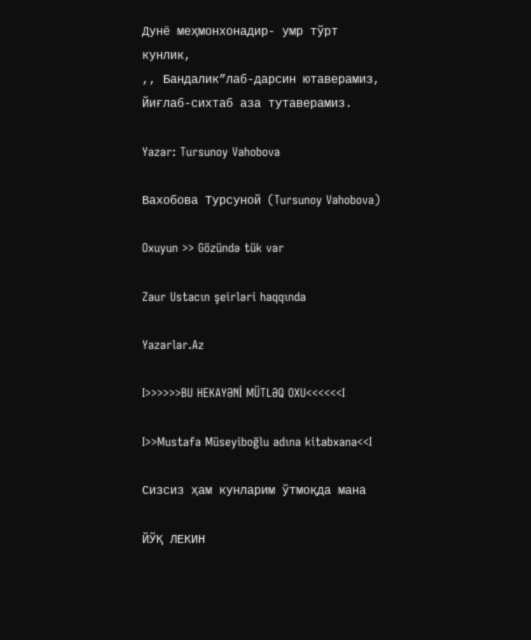Дунё меҳмонхонадир- умр тўрт кунлик,
,, Бандалик”лаб-дарсин ютаверамиз,
Йиғлаб-сихтаб аза тутаверамиз.

Yazar: Tursunoy Vahobova

Вахобова Турсуной (Tursunoy Vahobova)

Oxuyun >> Gözündə tük var

Zaur Ustacın şeirləri haqqında

Yazarlar.Az

I>>>>>>BU HEKAYƏNİ MÜTLƏQ OXU<<<<<<I

I>>Mustafa Müseyiboğlu adına kitabxana<<I

Сизсиз ҳам кунларим ўтмоқда мана

ЙЎҚ ЛЕКИН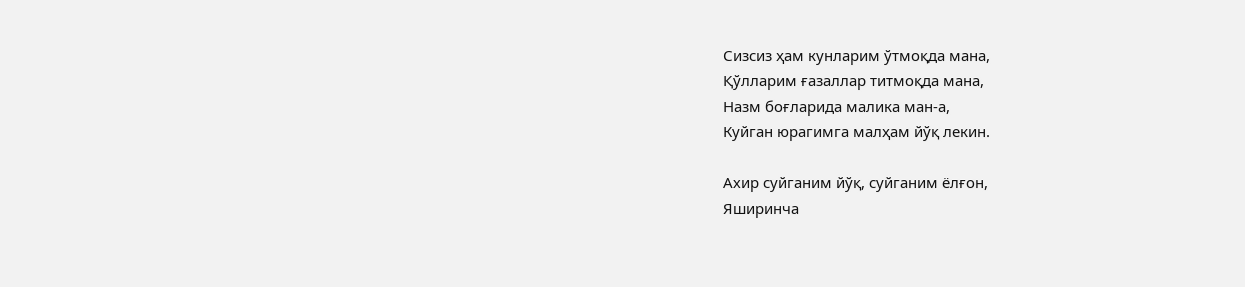Сизсиз ҳам кунларим ўтмоқда мана,
Қўлларим ғазаллар титмоқда мана,
Назм боғларида малика ман-а,
Куйган юрагимга малҳам йўқ лекин.

Ахир суйганим йўқ, суйганим ёлғон,
Яширинча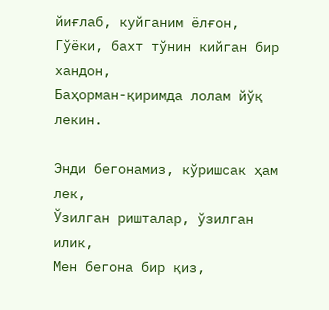йиғлаб, куйганим ёлғон,
Гўёки, бахт тўнин кийган бир хандон,
Баҳорман-қиримда лолам йўқ лекин.

Энди бегонамиз, кўришсак ҳам лек,
Ўзилган ришталар, ўзилган илик,
Мен бегона бир қиз,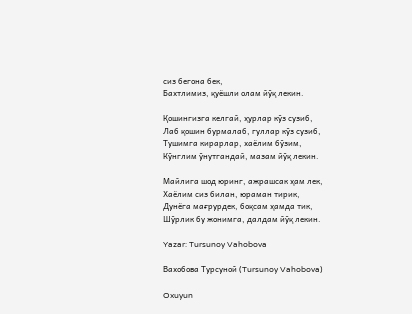сиз бегона бек,
Бахтлимиз, қуёшли олам йўқ лекин.

Қошингизга келгай, ҳурлар кўз сузиб,
Лаб қошин бурмалаб, гуллар кўз сузиб,
Тушимга кирарлар, хаёлим бўзим,
Кўнглим ўнутгандай, мазам йўқ лекин.

Майлига шод юринг, ажрашсак ҳам лек,
Хаёлим сиз билан, юраман тирик,
Дунёга мағрурдек, боқсам ҳамда тик,
Шўрлик бу жонимга, далдам йўқ лекин.

Yazar: Tursunoy Vahobova

Вахобова Турсуной (Tursunoy Vahobova)

Oxuyun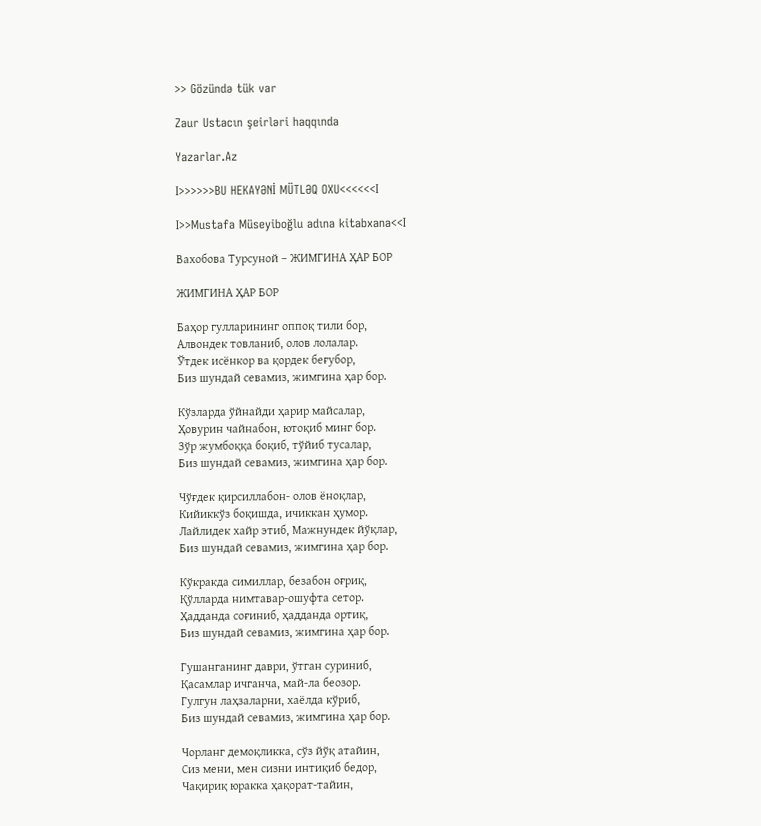>> Gözündə tük var

Zaur Ustacın şeirləri haqqında

Yazarlar.Az

I>>>>>>BU HEKAYƏNİ MÜTLƏQ OXU<<<<<<I

I>>Mustafa Müseyiboğlu adına kitabxana<<I

Вахобова Турсуной – ЖИМГИНА ҲАР БОР

ЖИМГИНА ҲАР БОР

Баҳор гулларининг оппоқ тили бор,
Алвондек товланиб, олов лолалар.
Ўтдек исёнкор ва қордек беғубор,
Биз шундай севамиз, жимгина ҳар бор.

Кўзларда ўйнайди ҳарир майсалар,
Ҳовурин чайнабон, ютоқиб минг бор.
Зўр жумбоққа боқиб, тўйиб тусалар,
Биз шундай севамиз, жимгина ҳар бор.

Чўғдек қирсиллабон- олов ёноқлар,
Кийиккўз боқишда, ичиккан ҳумор.
Лайлидек хайр этиб, Мажнундек йўқлар,
Биз шундай севамиз, жимгина ҳар бор.

Кўкракда симиллар, безабон оғриқ,
Қўлларда нимтавар-ошуфта сетор.
Ҳадданда соғиниб, ҳадданда ортиқ,
Биз шундай севамиз, жимгина ҳар бор.

Гушанганинг даври, ўтган суриниб,
Қасамлар ичганча, май-ла беозор.
Гулгун лаҳзаларни, хаёлда кўриб,
Биз шундай севамиз, жимгина ҳар бор.

Чорланг демоқликка, сўз йўқ атайин,
Сиз мени, мен сизни интиқиб бедор,
Чақириқ юракка ҳақорат-тайин,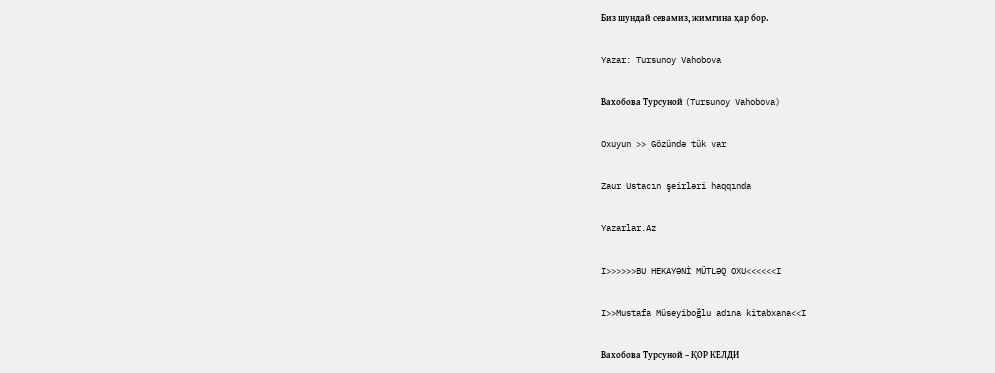Биз шундай севамиз, жимгина ҳар бор.

Yazar: Tursunoy Vahobova

Вахобова Турсуной (Tursunoy Vahobova)

Oxuyun >> Gözündə tük var

Zaur Ustacın şeirləri haqqında

Yazarlar.Az

I>>>>>>BU HEKAYƏNİ MÜTLƏQ OXU<<<<<<I

I>>Mustafa Müseyiboğlu adına kitabxana<<I

Вахобова Турсуной – ҚОР КЕЛДИ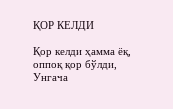ҚОР КЕЛДИ

Қор келди ҳамма ёқ, оппоқ қор бўлди,
Унгача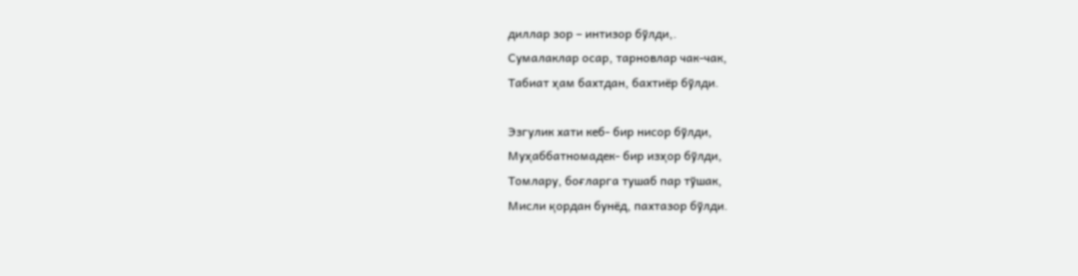диллар зор – интизор бўлди,.
Сумалаклар осар, тарновлар чак-чак,
Табиат ҳам бахтдан, бахтиёр бўлди.

Эзгулик хати кеб- бир нисор бўлди,
Муҳаббатномадек- бир изҳор бўлди,
Томлару, боғларга тушаб пар тўшак,
Мисли қордан бунёд, пахтазор бўлди.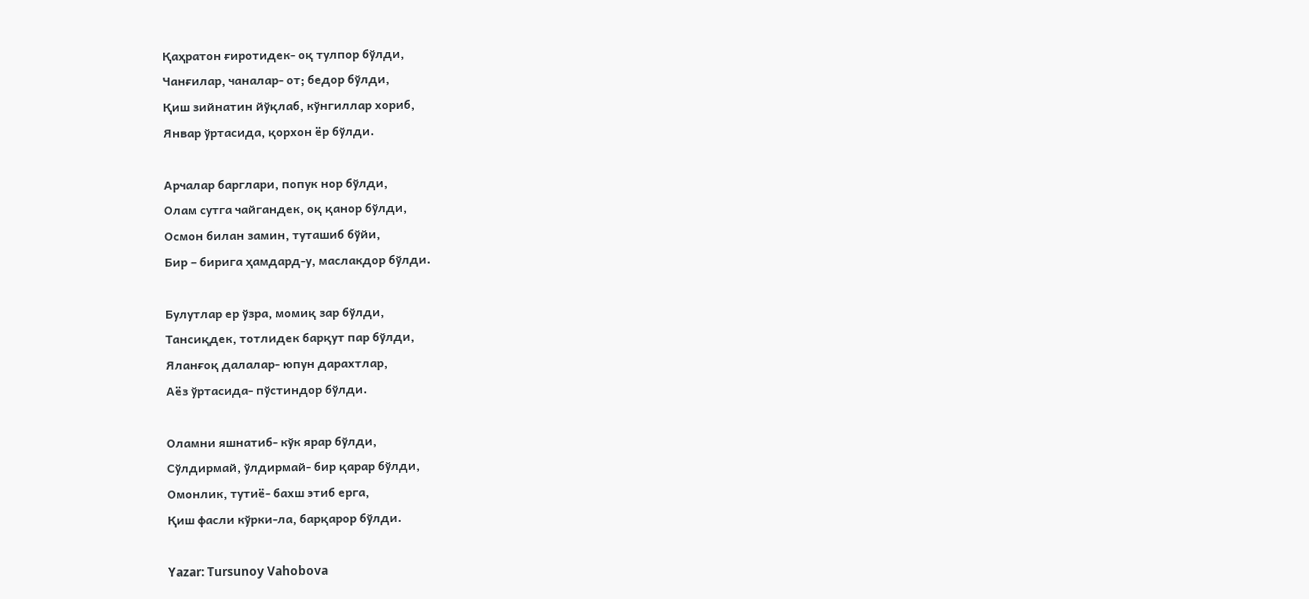Қаҳратон ғиротидек- оқ тулпор бўлди,
Чанғилар, чаналар- от; бедор бўлди,
Қиш зийнатин йўқлаб, кўнгиллар хориб,
Январ ўртасида, қорхон ёр бўлди.

Арчалар барглари, попук нор бўлди,
Олам сутга чайгандек, оқ қанор бўлди,
Осмон билан замин, туташиб бўйи,
Бир – бирига ҳамдард-у, маслакдор бўлди.

Булутлар ер ўзра, момиқ зар бўлди,
Тансиқдек, тотлидек барқут пар бўлди,
Яланғоқ далалар- юпун дарахтлар,
Аёз ўртасида- пўстиндор бўлди.

Оламни яшнатиб- кўк ярар бўлди,
Сўлдирмай, ўлдирмай- бир қарар бўлди,
Омонлик, тутиё- бахш этиб ерга,
Қиш фасли кўрки-ла, барқарор бўлди.

Yazar: Tursunoy Vahobova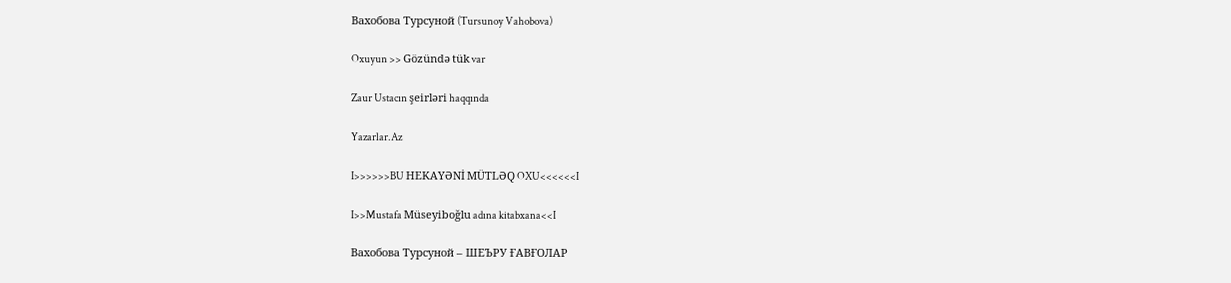Вахобова Турсуной (Tursunoy Vahobova)

Oxuyun >> Gözündə tük var

Zaur Ustacın şeirləri haqqında

Yazarlar.Az

I>>>>>>BU HEKAYƏNİ MÜTLƏQ OXU<<<<<<I

I>>Mustafa Müseyiboğlu adına kitabxana<<I

Вахобова Турсуной – ШЕЪРУ ҒАВҒОЛАР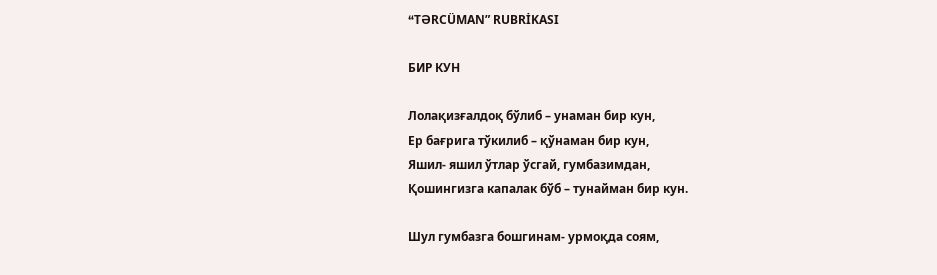“TƏRCÜMAN” RUBRİKASI

БИР КУН

Лолақизғалдоқ бўлиб – унаман бир кун,
Ер бағрига тўкилиб – қўнаман бир кун,
Яшил- яшил ўтлар ўсгай, гумбазимдан,
Қошингизга капалак бўб – тунайман бир кун.

Шул гумбазга бошгинам- урмоқда соям,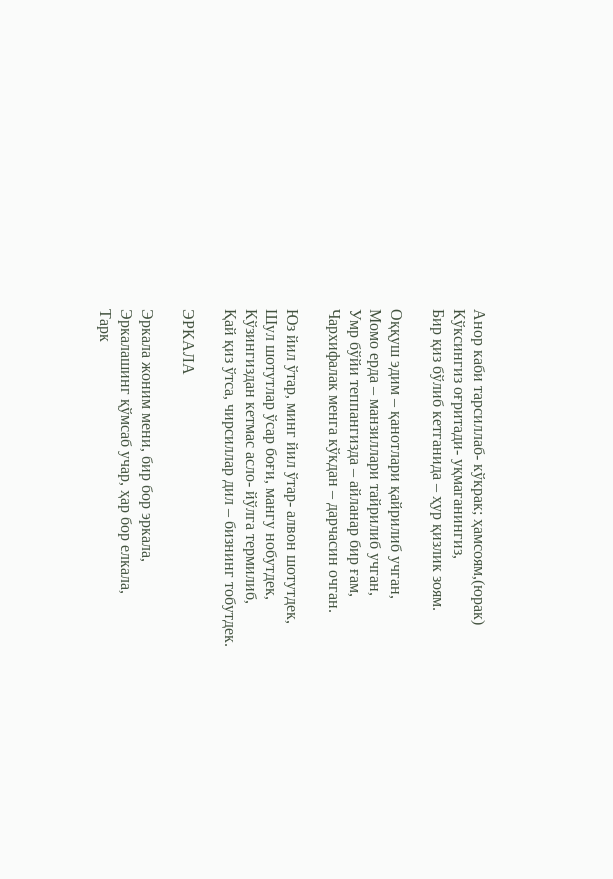Анор каби тарсиллаб- кўкрак; ҳамсоям,(юрак)
Кўксингиз оғритади- уқмаганингиз,
Бир қиз бўлиб кетганида – ҳур қизлик зоям.

Оққуш эдим – қанотлари қайрилиб учган,
Момо ерда – манзиллари тайрилиб учган,
Умр бўйи теппангизда – айланар бир ғам,
Чархифалак менга кўкдан – дарчасин очган.

Юз йил ўтар, минг йил ўтар- алвон шотутдек,
Шул шотутлар ўсар боғи, мангу нобутдек,
Кўзингиздан кетмас асло- йўлга термилиб,
Қай қиз ўтса, чирсиллар дил – бизнинг тобутдек.

ЭРКАЛА

Эркала жоним мени, бир бор эркала,
Эркалашинг қўмсаб учар, ҳар бор елкала,
Тарк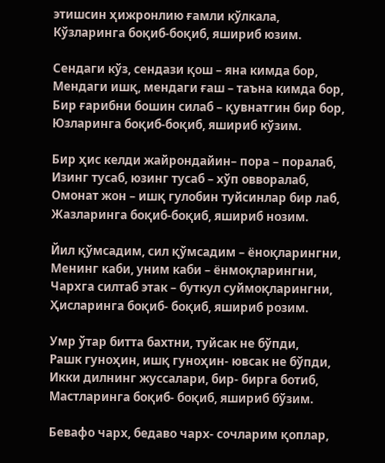этишсин ҳижронлию ғамли кўлкала,
Кўзларинга боқиб-боқиб, яшириб юзим.

Сендаги кўз, сендази қош – яна кимда бор,
Мендаги ишқ, мендаги ғаш – таъна кимда бор,
Бир ғарибни бошин силаб – қувнатгин бир бор,
Юзларинга боқиб-боқиб, яшириб кўзим.

Бир ҳис келди жайрондайин– пора – поралаб,
Изинг тусаб, юзинг тусаб – хўп овворалаб,
Омонат жон – ишқ гулобин туйсинлар бир лаб,
Жазларинга боқиб-боқиб, яшириб нозим.

Йил қўмсадим, сил қўмсадим – ёноқларингни,
Менинг каби, уним каби – ёнмоқларингни,
Чархга силтаб этак – буткул суймоқларингни,
Ҳисларинга боқиб- боқиб, яшириб розим.

Умр ўтар битта бахтни, туйсак не бўпди,
Рашк гуноҳин, ишқ гуноҳин- ювсак не бўпди,
Икки дилнинг жуссалари, бир- бирга ботиб,
Мастларинга боқиб- боқиб, яшириб бўзим.

Бевафо чарх, бедаво чарх- сочларим қоплар,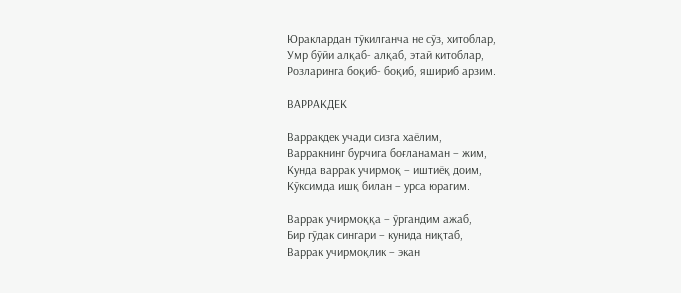Юраклардан тўкилганча не сўз, хитоблар,
Умр бўйи алқаб- алқаб, этай китоблар,
Розларинга боқиб- боқиб, яшириб арзим.

ВАРРАКДЕК

Варракдек учади сизга хаёлим,
Варракнинг бурчига боғланаман – жим,
Кунда варрак учирмоқ – иштиёқ доим,
Кўксимда ишқ билан – урса юрагим.

Варрак учирмоққа – ўргандим ажаб,
Бир гўдак сингари – кунида ниқтаб,
Варрак учирмоқлик – экан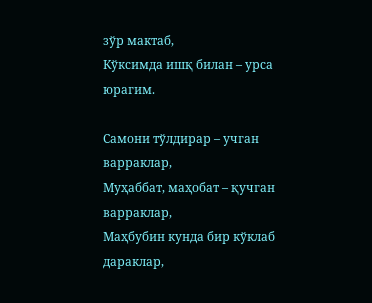зўр мактаб,
Кўксимда ишқ билан – урса юрагим.

Самони тўлдирар – учган варраклар,
Муҳаббат, маҳобат – қучган варраклар,
Маҳбубин кунда бир кўклаб дараклар,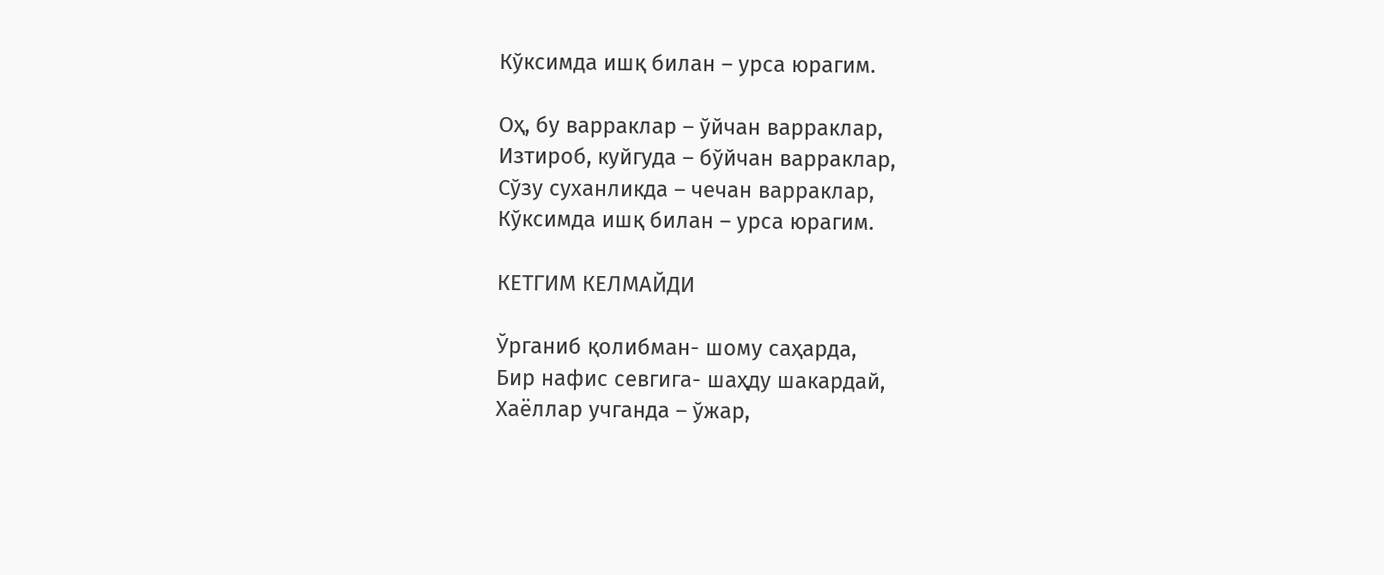Кўксимда ишқ билан – урса юрагим.

Оҳ, бу варраклар – ўйчан варраклар,
Изтироб, куйгуда – бўйчан варраклар,
Сўзу суханликда – чечан варраклар,
Кўксимда ишқ билан – урса юрагим.

КЕТГИМ КЕЛМАЙДИ

Ўрганиб қолибман- шому саҳарда,
Бир нафис севгига- шаҳду шакардай,
Хаёллар учганда – ўжар,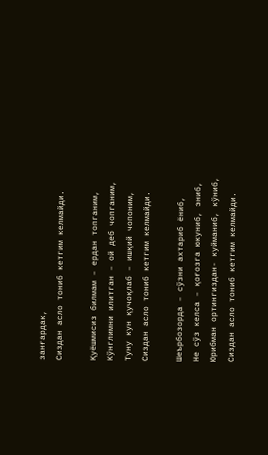занғардак,
Сиздан асло тониб кетгим келмайди.

Қуёшмисиз билмам – ердан топганим,
Кўнглимни илитган – ой деб чопганим,
Туну кун қучоқлаб – ишқий чопоним,
Сиздан асло тониб кетгим келмайди.

Шеърбозорда – сўзни ахтариб ёниб,
Не сўз келса – қоғозга юкуниб, эниб,
Юрибман ортингиздан- куйманиб, кўниб,
Сиздан асло тониб кетгим келмайди.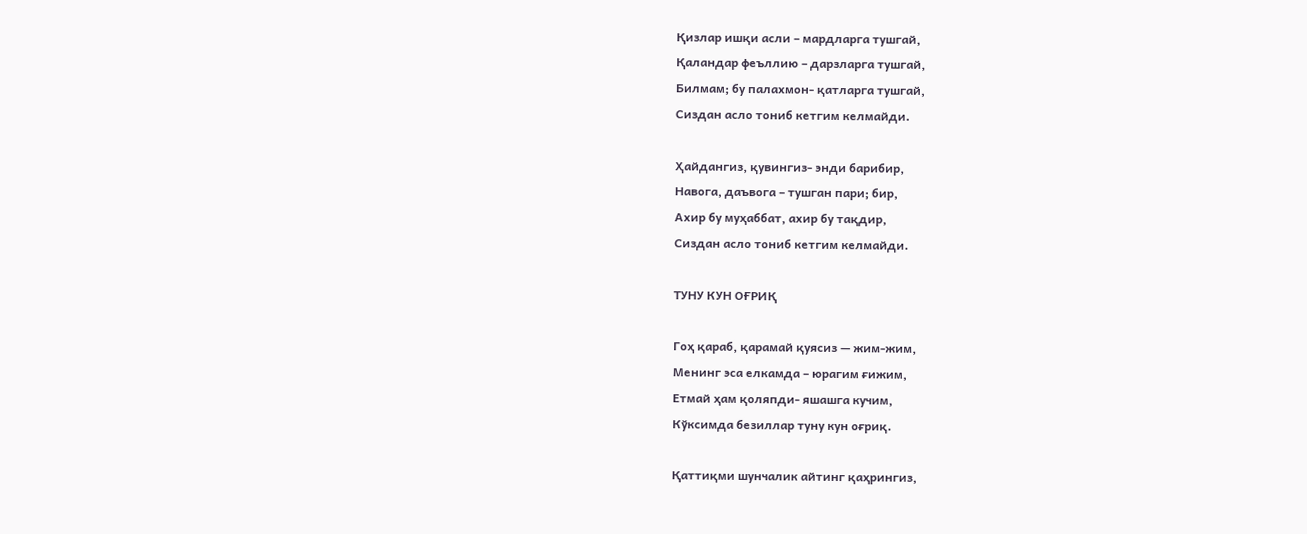Қизлар ишқи асли – мардларга тушгай,
Қаландар феъллию – дарзларга тушгай,
Билмам; бу палахмон- қатларга тушгай,
Сиздан асло тониб кетгим келмайди.

Ҳайдангиз, қувингиз- энди барибир,
Навога, даъвога – тушган пари; бир,
Ахир бу муҳаббат, ахир бу тақдир,
Сиздан асло тониб кетгим келмайди.

ТУНУ КУН ОҒРИҚ

Гоҳ қараб, қарамай қуясиз — жим-жим,
Менинг эса елкамда – юрагим ғижим,
Етмай ҳам қоляпди- яшашга кучим,
Кўксимда безиллар туну кун оғриқ.

Қаттиқми шунчалик айтинг қаҳрингиз,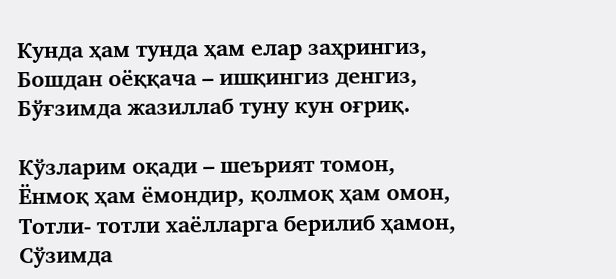Кунда ҳам тунда ҳам елар заҳрингиз,
Бошдан оёққача – ишқингиз денгиз,
Бўғзимда жазиллаб туну кун оғриқ.

Кўзларим оқади – шеърият томон,
Ёнмоқ ҳам ёмондир, қолмоқ ҳам омон,
Тотли- тотли хаёлларга берилиб ҳамон,
Сўзимда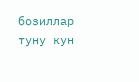бозиллар туну кун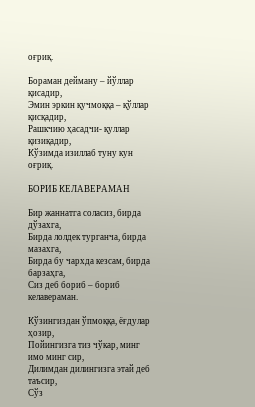оғриқ.

Бораман дейману – йўллар қисадир,
Эмин эркин қучмоққа – қўллар қисқадир,
Рашкчию ҳасадчи- қуллар қизиқадир,
Кўзимда изиллаб туну кун оғриқ.

БОРИБ КЕЛАВЕРАМАН

Бир жаннатга соласиз, бирда дўзахга,
Бирда лолдек турганча, бирда мазахга,
Бирда бу чархда кезсам, бирда барзаҳга,
Сиз деб бориб – бориб келавераман.

Кўзингиздан ўпмоққа, ёғдулар ҳозир,
Пойингизга тиз чўкар, минг имо минг сир,
Дилимдан дилингизга этай деб таъсир,
Сўз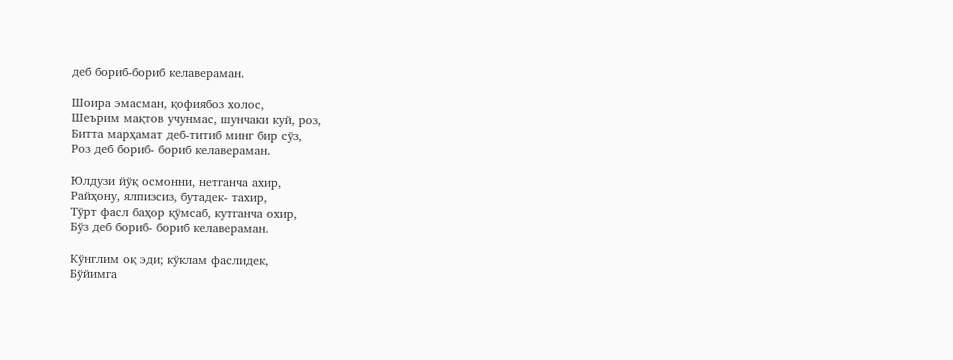деб бориб-бориб келавераман.

Шоира эмасман, қофиябоз холос,
Шеърим мақтов учунмас, шунчаки куй, роз,
Битта марҳамат деб-титиб минг бир сўз,
Роз деб бориб- бориб келавераман.

Юлдузи йўқ осмонни, нетганча ахир,
Райҳону, ялпизсиз, бутадек- тахир,
Тўрт фасл баҳор қўмсаб, кутганча охир,
Бўз деб бориб- бориб келавераман.

Кўнглим оқ эди; кўклам фаслидек,
Бўйимга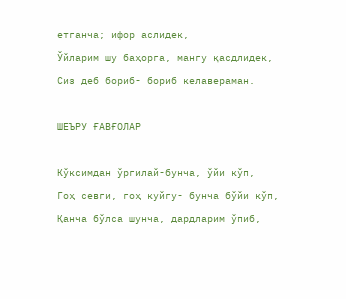етганча; ифор аслидек,
Ўйларим шу баҳорга, мангу қасдлидек,
Сиз деб бориб- бориб келавераман.

ШЕЪРУ ҒАВҒОЛАР

Кўксимдан ўргилай-бунча, ўйи кўп,
Гоҳ севги, гоҳ куйгу- бунча бўйи кўп,
Қанча бўлса шунча, дардларим ўпиб,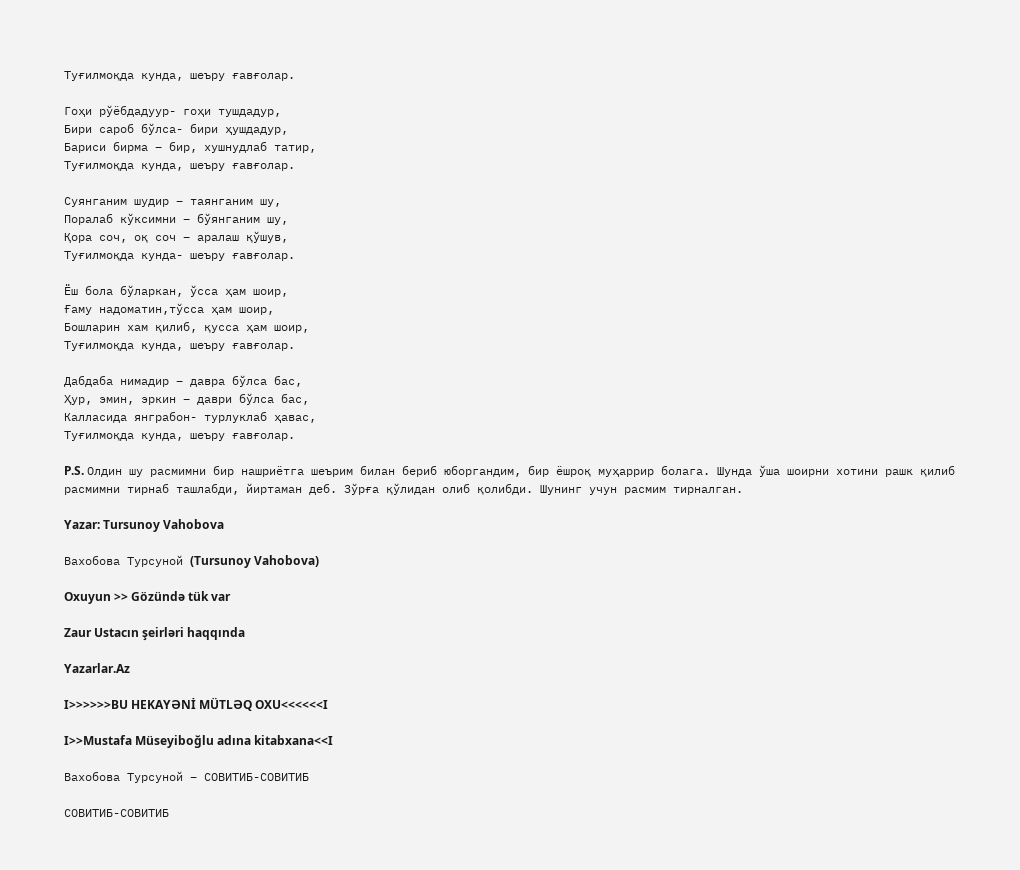Туғилмоқда кунда, шеъру ғавғолар.

Гоҳи рўёбдадуур- гоҳи тушдадур,
Бири сароб бўлса- бири ҳушдадур,
Бариси бирма – бир, хушнудлаб татир,
Туғилмоқда кунда, шеъру ғавғолар.

Суянганим шудир – таянганим шу,
Поралаб кўксимни – бўянганим шу,
Қора соч, оқ соч – аралаш қўшув,
Туғилмоқда кунда- шеъру ғавғолар.

Ёш бола бўларкан, ўсса ҳам шоир,
Ғаму надоматин,тўсса ҳам шоир,
Бошларин хам қилиб, қусса ҳам шоир,
Туғилмоқда кунда, шеъру ғавғолар.

Дабдаба нимадир – давра бўлса бас,
Ҳур, эмин, эркин – даври бўлса бас,
Калласида янграбон- турлуклаб ҳавас,
Туғилмоқда кунда, шеъру ғавғолар.

P.S. Олдин шу расмимни бир нашриётга шеърим билан бериб юборгандим, бир ёшроқ муҳаррир болага. Шунда ўша шоирни хотини рашк қилиб расмимни тирнаб ташлабди, йиртаман деб. Зўрға қўлидан олиб қолибди. Шунинг учун расмим тирналган.

Yazar: Tursunoy Vahobova

Вахобова Турсуной (Tursunoy Vahobova)

Oxuyun >> Gözündə tük var

Zaur Ustacın şeirləri haqqında

Yazarlar.Az

I>>>>>>BU HEKAYƏNİ MÜTLƏQ OXU<<<<<<I

I>>Mustafa Müseyiboğlu adına kitabxana<<I

Вахобова Турсуной – СОВИТИБ-СОВИТИБ

СОВИТИБ-СОВИТИБ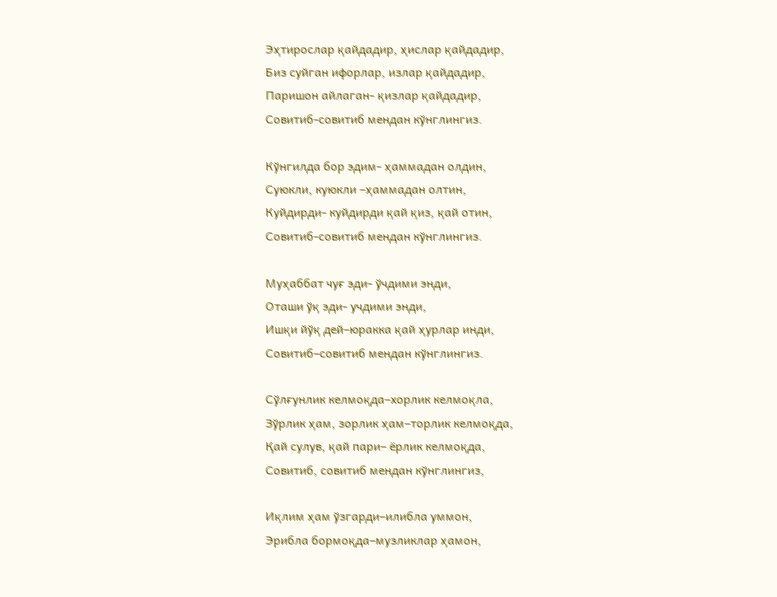Эҳтирослар қайдадир, ҳислар қайдадир,
Биз суйган ифорлар, излар қайдадир,
Паришон айлаган- қизлар қайдадир,
Совитиб-совитиб мендан кўнглингиз.

Кўнгилда бор эдим- ҳаммадан олдин,
Суюкли, куюкли –ҳаммадан олтин,
Куйдирди- куйдирди қай қиз, қай отин,
Совитиб-совитиб мендан кўнглингиз.

Муҳаббат чуғ эди- ўчдими энди,
Оташи ўқ эди- учдими энди,
Ишқи йўқ дей–юракка қай ҳурлар инди,
Совитиб–совитиб мендан кўнглингиз.

Сўлғунлик келмоқда–хорлик келмоқла,
Зўрлик ҳам, зорлик ҳам–торлик келмоқда,
Қай сулув, қай пари– ёрлик келмоқда,
Совитиб, совитиб мендан кўнглингиз,

Иқлим ҳам ўзгарди–илибла уммон,
Эрибла бормоқда–музликлар ҳамон,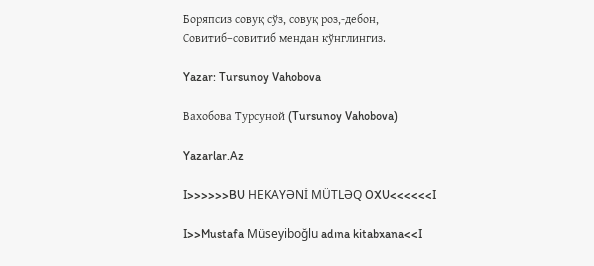Боряпсиз совуқ сўз, совуқ роз,-дебон,
Совитиб–совитиб мендан кўнглингиз.

Yazar: Tursunoy Vahobova

Вахобова Турсуной (Tursunoy Vahobova)

Yazarlar.Az

I>>>>>>BU HEKAYƏNİ MÜTLƏQ OXU<<<<<<I

I>>Mustafa Müseyiboğlu adına kitabxana<<I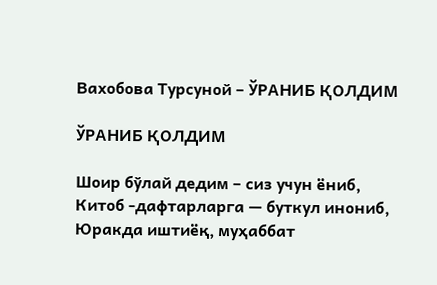Вахобова Турсуной – ЎРАНИБ ҚОЛДИМ

ЎРАНИБ ҚОЛДИМ

Шоир бўлай дедим – сиз учун ёниб,
Китоб -дафтарларга — буткул инониб,
Юракда иштиёқ, муҳаббат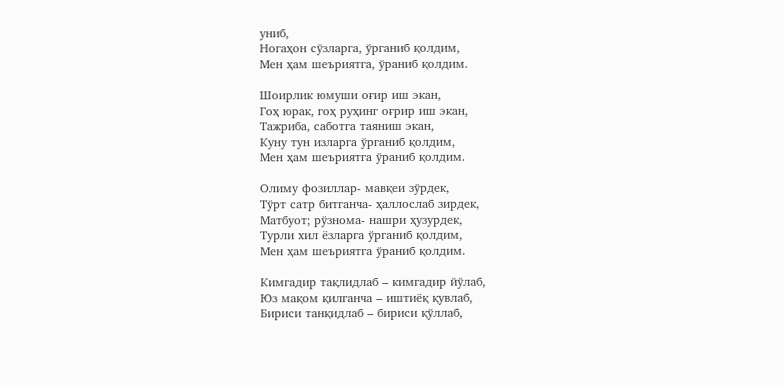униб,
Ногаҳон сўзларга, ўрганиб қолдим,
Мен ҳам шеъриятга, ўраниб қолдим.

Шоирлик юмуши оғир иш экан,
Гоҳ юрак, гоҳ руҳинг оғрир иш экан,
Тажриба, саботга таяниш экан,
Куну тун изларга ўрганиб қолдим,
Мен ҳам шеъриятга ўраниб қолдим.

Олиму фозиллар- мавқеи зўрдек,
Тўрт сатр битганча- ҳаллослаб зирдек,
Матбуот; рўзнома- нашри ҳузурдек,
Турли хил ёзларга ўрганиб қолдим,
Мен ҳам шеъриятга ўраниб қолдим.

Кимгадир тақлидлаб – кимгадир йўлаб,
Юз мақом қилганча – иштиёқ қувлаб,
Бириси танқидлаб – бириси қўллаб,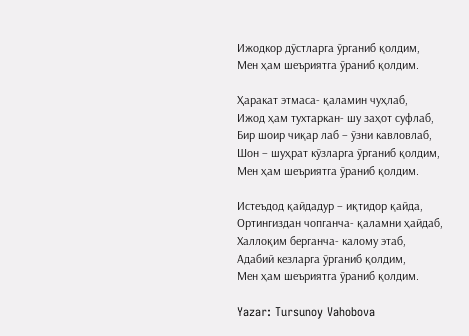Ижодкор дўстларга ўрганиб қолдим,
Мен ҳам шеъриятга ўраниб қолдим.

Ҳаракат этмаса- қаламин чуҳлаб,
Ижод ҳам тухтаркан- шу заҳот суфлаб,
Бир шоир чиқар лаб – ўзни кавловлаб,
Шон – шуҳрат кўзларга ўрганиб қолдим,
Мен ҳам шеъриятга ўраниб қолдим.

Истеъдод қайдадур – иқтидор қайда,
Ортингиздан чопганча- қаламни ҳайдаб,
Халлоқим берганча- калому этаб,
Адабий кезларга ўрганиб қолдим,
Мен ҳам шеъриятга ўраниб қолдим.

Yazar: Tursunoy Vahobova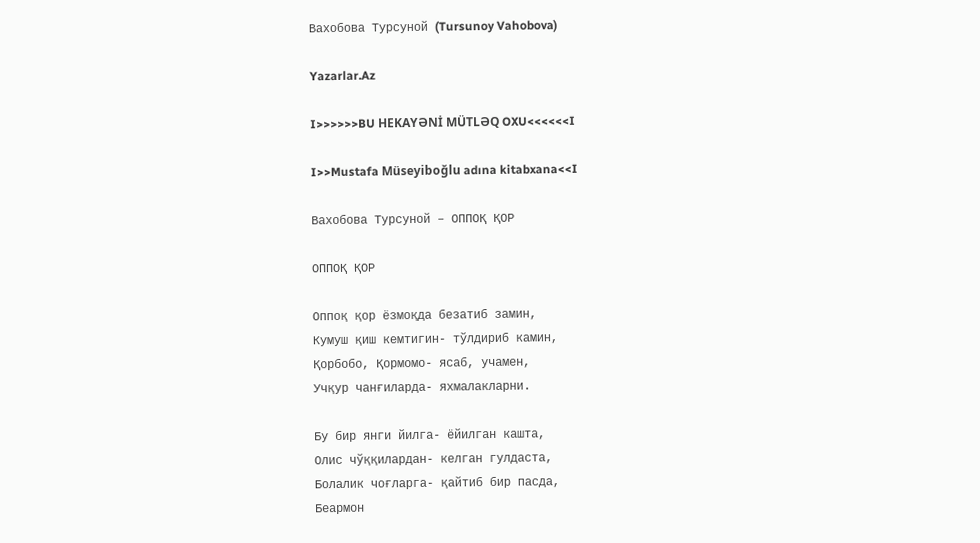Вахобова Турсуной (Tursunoy Vahobova)

Yazarlar.Az

I>>>>>>BU HEKAYƏNİ MÜTLƏQ OXU<<<<<<I

I>>Mustafa Müseyiboğlu adına kitabxana<<I

Вахобова Турсуной – ОППОҚ ҚОР

ОППОҚ ҚОР

Оппоқ қор ёзмоқда безатиб замин,
Кумуш қиш кемтигин- тўлдириб камин,
Қорбобо, Қормомо- ясаб, учамен,
Учқур чанғиларда- яхмалакларни.

Бу бир янги йилга- ёйилган кашта,
Олис чўққилардан- келган гулдаста,
Болалик чоғларга- қайтиб бир пасда,
Беармон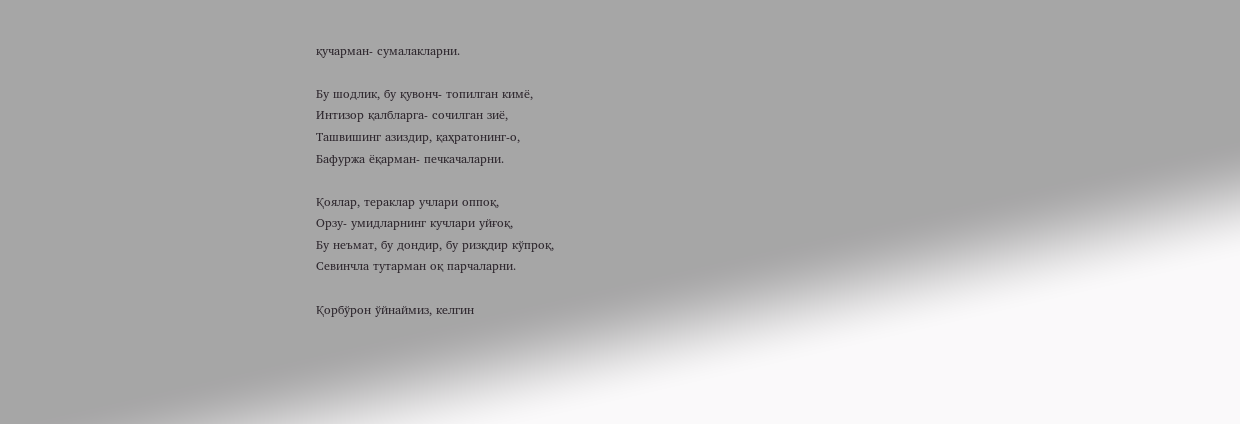қучарман- сумалакларни.

Бу шодлик, бу қувонч- топилган кимё,
Интизор қалбларга- сочилган зиё,
Ташвишинг азиздир, қаҳратонинг-о,
Бафуржа ёқарман- печкачаларни.

Қоялар, тераклар учлари оппоқ,
Орзу- умидларнинг кучлари уйғоқ,
Бу неъмат, бу дондир, бу ризқдир кўпроқ,
Севинчла тутарман оқ парчаларни.

Қорбўрон ўйнаймиз, келгин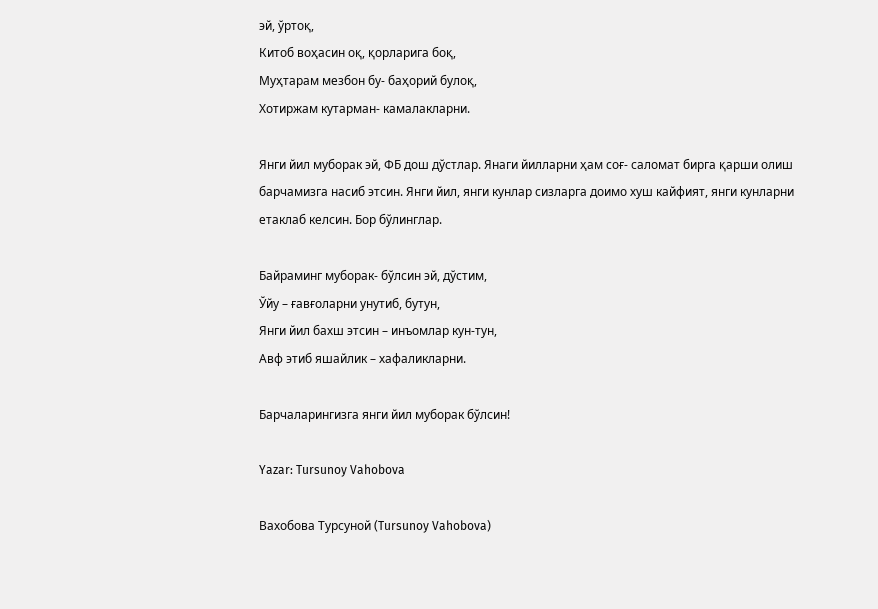эй, ўртоқ,
Китоб воҳасин оқ, қорларига боқ,
Муҳтарам мезбон бу- баҳорий булоқ,
Хотиржам кутарман- камалакларни.

Янги йил муборак эй, ФБ дош дўстлар. Янаги йилларни ҳам соғ- саломат бирга қарши олиш барчамизга насиб этсин. Янги йил, янги кунлар сизларга доимо хуш кайфият, янги кунларни етаклаб келсин. Бор бўлинглар.

Байраминг муборак- бўлсин эй, дўстим,
Ўйу – ғавғоларни унутиб, бутун,
Янги йил бахш этсин – инъомлар кун-тун,
Авф этиб яшайлик – хафаликларни.

Барчаларингизга янги йил муборак бўлсин!

Yazar: Tursunoy Vahobova

Вахобова Турсуной (Tursunoy Vahobova)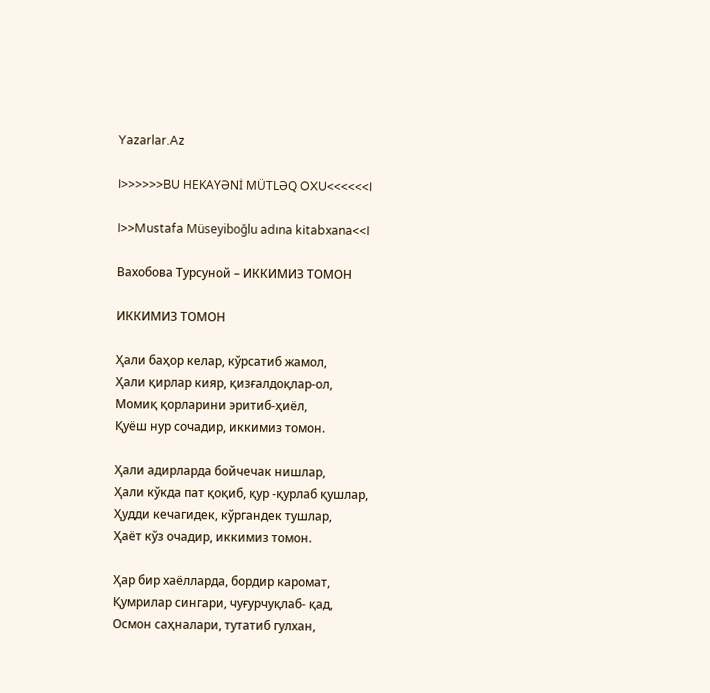Yazarlar.Az

I>>>>>>BU HEKAYƏNİ MÜTLƏQ OXU<<<<<<I

I>>Mustafa Müseyiboğlu adına kitabxana<<I

Вахобова Турсуной – ИККИМИЗ ТОМОН

ИККИМИЗ ТОМОН

Ҳали баҳор келар, кўрсатиб жамол,
Ҳали қирлар кияр, қизғалдоқлар-ол,
Момиқ қорларини эритиб-ҳиёл,
Қуёш нур сочадир, иккимиз томон.

Ҳали адирларда бойчечак нишлар,
Ҳали кўкда пат қоқиб, қур -қурлаб қушлар,
Ҳудди кечагидек, кўргандек тушлар,
Ҳаёт кўз очадир, иккимиз томон.

Ҳар бир хаёлларда, бордир каромат,
Қумрилар сингари, чуғурчуқлаб- қад,
Осмон саҳналари, тутатиб гулхан,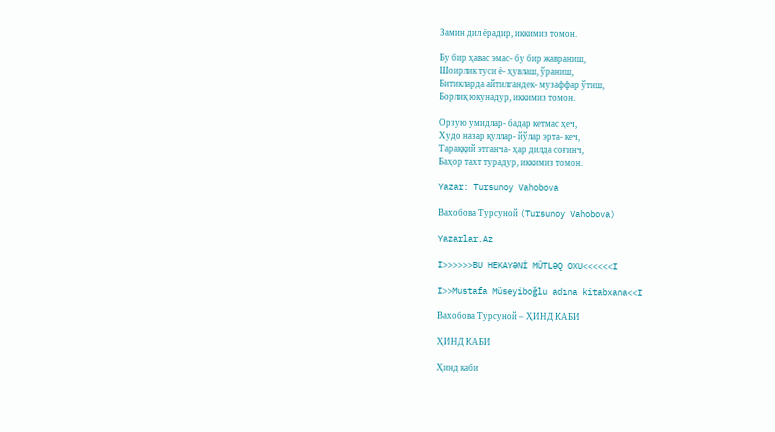Замин дил ёрадир, иккимиз томон.

Бу бир ҳавас эмас- бу бир жавраниш,
Шоирлик туси ё- ҳувлаш, ўраниш,
Битикларда айтилгандек- музаффар ўтиш,
Борлиқ юкунадур, иккимиз томон.

Орзую умидлар- бадар кетмас ҳеч,
Худо назар қуллар- йўлар эрта- кеч,
Тараққий этганча- ҳар дилда соғинч,
Баҳор тахт турадур, иккимиз томон.

Yazar: Tursunoy Vahobova

Вахобова Турсуной (Tursunoy Vahobova)

Yazarlar.Az

I>>>>>>BU HEKAYƏNİ MÜTLƏQ OXU<<<<<<I

I>>Mustafa Müseyiboğlu adına kitabxana<<I

Вахобова Турсуной – ҲИНД КАБИ

ҲИНД КАБИ

Ҳинд каби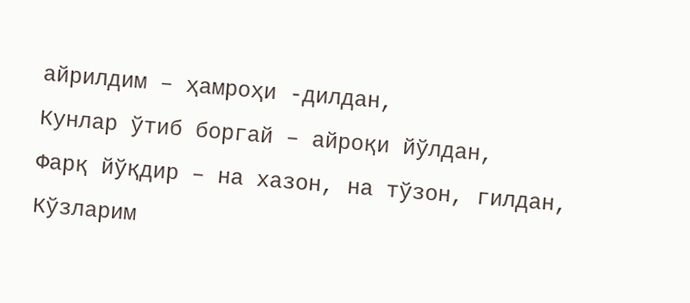айрилдим – ҳамроҳи -дилдан,
Кунлар ўтиб боргай – айроқи йўлдан,
Фарқ йўқдир – на хазон, на тўзон, гилдан,
Кўзларим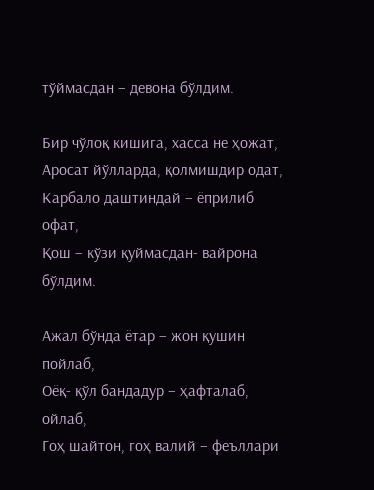тўймасдан – девона бўлдим.

Бир чўлоқ кишига, хасса не ҳожат,
Аросат йўлларда, қолмишдир одат,
Карбало даштиндай – ёприлиб офат,
Қош – кўзи қуймасдан- вайрона бўлдим.

Ажал бўнда ётар – жон қушин пойлаб,
Оёқ- қўл бандадур – ҳафталаб, ойлаб,
Гоҳ шайтон, гоҳ валий – феъллари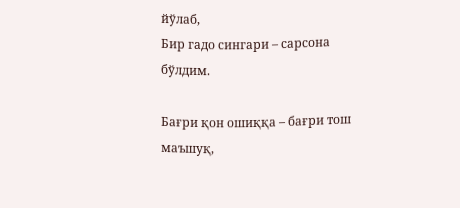йўлаб,
Бир гадо сингари – сарсона бўлдим.

Бағри қон ошиққа – бағри тош маъшуқ,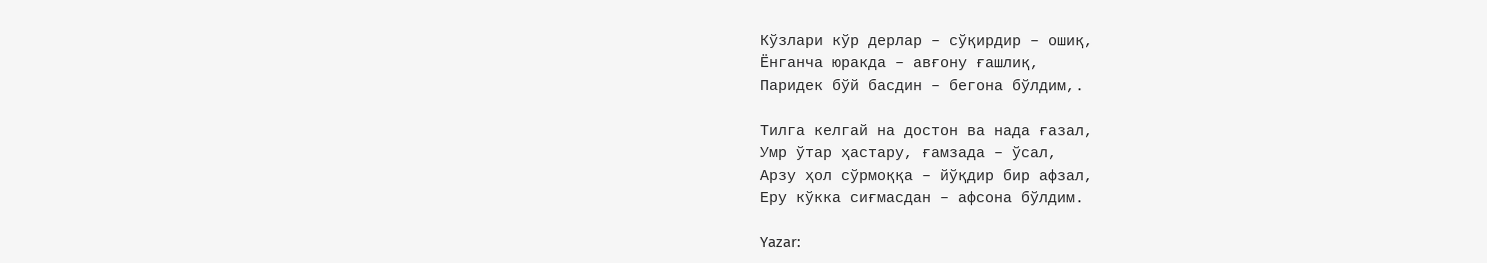Кўзлари кўр дерлар – сўқирдир – ошиқ,
Ёнганча юракда – авғону ғашлиқ,
Паридек бўй басдин – бегона бўлдим,.

Тилга келгай на достон ва нада ғазал,
Умр ўтар ҳастару, ғамзада – ўсал,
Арзу ҳол сўрмоққа – йўқдир бир афзал,
Еру кўкка сиғмасдан – афсона бўлдим.

Yazar: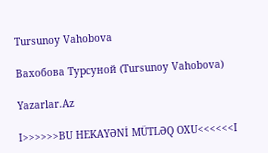Tursunoy Vahobova

Вахобова Турсуной (Tursunoy Vahobova)

Yazarlar.Az

I>>>>>>BU HEKAYƏNİ MÜTLƏQ OXU<<<<<<I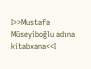I>>Mustafa Müseyiboğlu adına kitabxana<<I